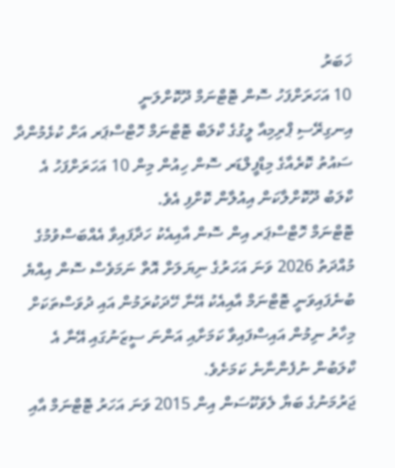ޚަބަރު
10 އަހަރަށްފަހު ސޮން ޓޮޓްނަމް ދޫކޮށްލަނީ
އިނގިރޭސި ޕްރިމިއާ ލީގުގެ ކްލަބް ޓޮޓްނަމް ހޮޓްސްޕަރ އަށް ކުޅެމުންދާ ސައުތު ކޮރެއާގެ މިޑްފީލްޑަރ ސޮން ހިއުން މިން 10 އަހަރަށްފަހު އެ ކްލަބު ދޫކޮށްލާކަން އިއުލާން ކޮށްފި އެވެ.
ޓޮޓްނަމް ހޮޓްސްޕަރ އިން ސޮން އާއިއެކު ހަދާފައިވާ އެއްބަސްވުމުގެ މުއްދަތު 2026 ވަނަ އަހަރުގެ ނިޔަލަށް އޮތް ނަމަވެސް ސޮން އިއްޔެ ބުނެފައިވަނީ ޓޮޓްނަމް އާއިއެކު އޭނާ ހޭދަކުރަމުން އައި ދުވަސްތަކަށް މިހާރު ނިމުން އައިސްފައިވާ ކަމަށާއި އަންނަ ސީޒަނުގައި އޭނާ އެ ކްލަބުން ނުފެންނާނެ ކަމަށެވެ.
ޖަރުމަނުގެ ބަޔާ ލެވަކޫސަން އިން 2015 ވަނަ އަހަރު ޓޮޓްނަމް އާއި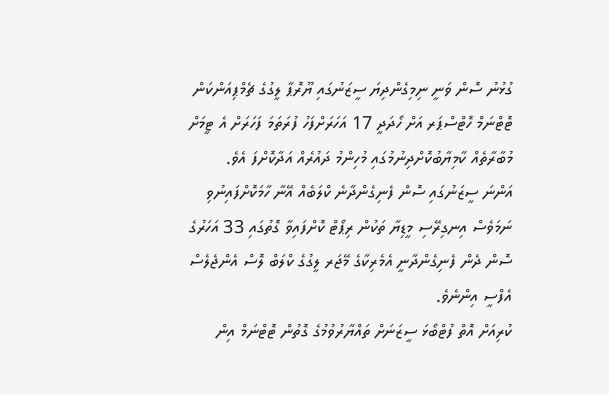ގުޅުނު ސޮން ވަނީ ނިމިގެންދިޔަ ސީޒަނުގައި ޔޫރޮޕާ ލީގުގެ ޗެމްޕިއަންކަން ޓޮޓްނަމް ހޮޓްސްޕަރ އަށް ހޯދަދީ 17 އަހަރަށްފަހު ފުރަތަމަ ފަހަރަށް އެ ޓީމަށް މުބާރާތެއް ކާމިޔާބުކޮށްދިނުމުގައި މުހިންމު ދައުރެއް އަދާކޮށްފަ އެވެ.
އަންނަ ސީޒަނުގައި ސޮން ފެނިގެންދާނެ ކްލަބެއް އޭނާ ހާމަކޮށްފައިނުވި ނަމަވެސް އިނގިރޭސި މީޑިޔާ ތަކުން ރިޕޯޓް ކޮށްފައިވާ ގޮތުގައި 33 އަހަރުގެ ސޮން ދެން ފެނިގެންދާނީ އެމެރިކާގެ މޭޖަރ ލީގުގެ ކްލަބް ލޮސް އެންޖެލެސް އެފްސީ އިންނެވެ.
ކުރިއަށް އޮތް ފުޓްބޯޅަ ސީޒަނަށް ތައްޔާރުވުމުގެ ގޮތުން ޓޮޓްނަމް އިން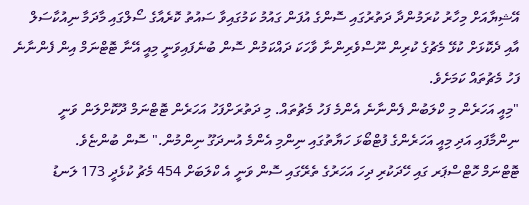އޭޝިޔާއަށް މިހާރު ކުރަމުންދާ ދަތުރުގައި ސޮންގެ އުފަން ގައުމު ކަމުގައިވާ ސައުތު ކޮރެއާގެ ސޯލްގައި މާދަމާ ނިއުކާސަލް އާއި ދެކޮޅަށް ކުޅޭ މެޗުގެ ކުރިން ނޫސްވެރިންނާ ވާހަކަ ދައްކަމުން ސޮން ބުނެފައިވަނީ މިއީ އޭނާ ޓޮޓްނަމް އިން ފެންނާނެ ފަހު މެޗުތައް ކަމަށެވެ.
"މިއީ އަހަރެން މި ކްލަބުން ފެންނާނެ އެންމެ ފަހު މެޗުތައް. މި ދަތުރަށްފަހު އަހަރެން ޓޮޓްނަމް ދޫކޮށްލަން ވަނީ ނިންމާފައި އަދި މިއީ އަހަރެންގެ ފުޓްބޯޅަ ހަޔާތުގައި ނިންމި އެންމެ އުނދަގޫ ނިންމުން." ސޮން ބުންޏެވެ.
ޓޮޓްނަމް ހޮޓްސްޕަރ ގައި ހޭދަކުރި ދިހަ އަހަރުގެ ތެރޭގައި ސޮން ވަނީ އެ ކްލަބަށް 454 މެޗު ކުޅެދީ 173 ލަނޑު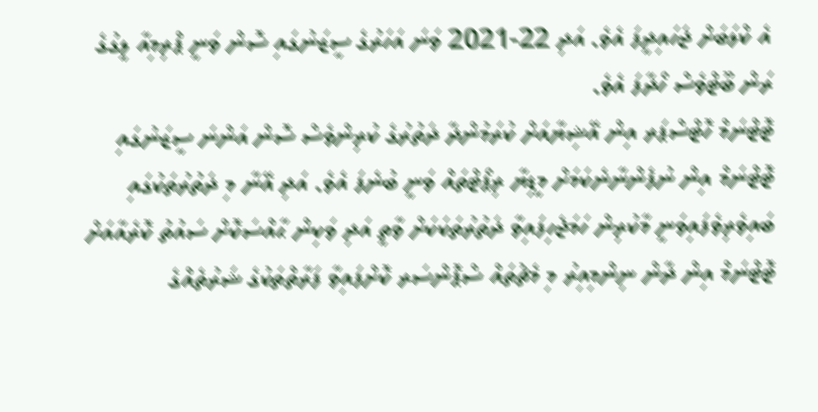އެ ކްލަބަށް ޖަހައިދީފަ އެވެ. އަދި 22-2021 ވަނަ އަހަރުގެ ސީޒަނުގައި ސޮން ވަނީ ޕްރިމިއާ ލީގުގެ ރަން ބޫޓްވެސް ހޯދާފަ އެވެ.
ޓޮޓްނަމް ހޮޓްސްޕަރ އިން އޭޝިޔާއަށް ކުރަމުންދާ ދަތުރުގެ ކުރިންވެސް ސޮން އަންނަ ސީޒަނުގައި ޓޮޓްނަމް އިން ނުފެންނާނެކަމަށް މީޑިޔާ ރިޕޯޓްތައް ވަނީ ބުނެފަ އެވެ. އަދި އޭނާ މި ދަތުރުތަކުގައި ބައިވެރިވެފައިވަނީ މާކުރިން ހަމަޖެހިފައިވާ ދަތުރުތަކަކަށް ވާތީ އަދި ވަކިން ޙާއްސަކޮށް ސައުތު ކޮރެއާއަށް ޓޮޓްނަމް އިން ދާން ނިންމިއިރު މި މެޗުތައް ސްޕޮންސަރ ކޮށްފައިވާ ފަރާތްތަކުގެ ޝަރުތެއްގެ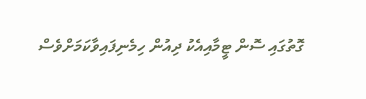ގޮތުގައި ސޮން ޓީމާއިއެކު ދިއުން ހިމެނިފައިވާކަމަށްވެސް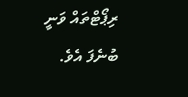ރިޕޯޓްތައް ވަނީ ބުނެފަ އެވެ.